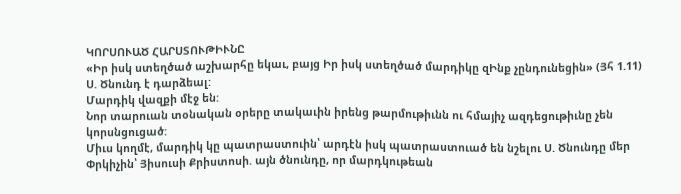ԿՈՐՍՈՒԱԾ ՀԱՐՍՏՈՒԹԻՒՆԸ
«Իր իսկ ստեղծած աշխարհը եկաւ, բայց Իր իսկ ստեղծած մարդիկը զԻնք չընդունեցին» (Յհ 1.11)
Ս. Ծնունդ է դարձեալ:
Մարդիկ վազքի մէջ են:
Նոր տարուան տօնական օրերը տակաւին իրենց թարմութիւնն ու հմայիչ ազդեցութիւնը չեն կորսնցուցած:
Միւս կողմէ, մարդիկ կը պատրաստուին՝ արդէն իսկ պատրաստուած են նշելու Ս. Ծնունդը մեր Փրկիչին՝ Յիսուսի Քրիստոսի. այն ծնունդը, որ մարդկութեան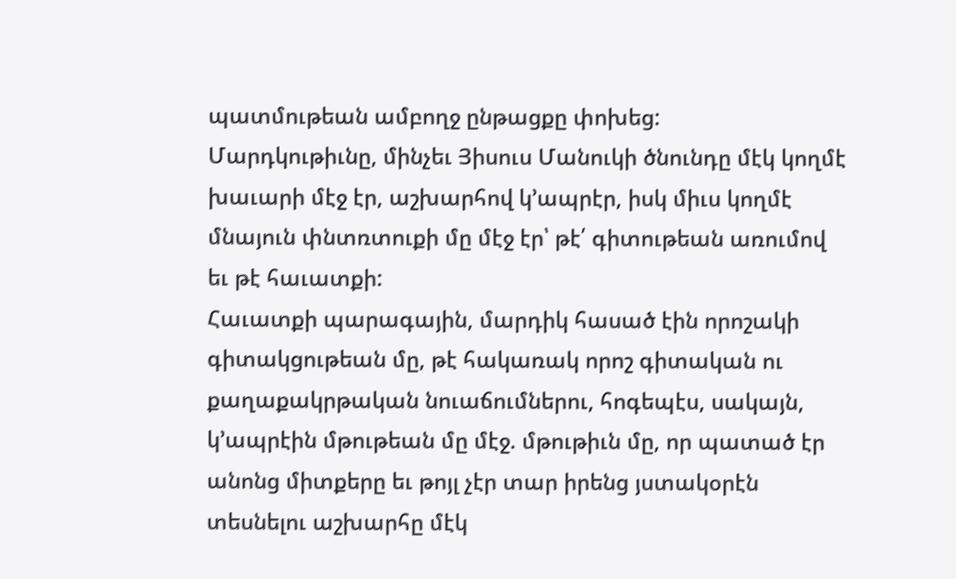պատմութեան ամբողջ ընթացքը փոխեց:
Մարդկութիւնը, մինչեւ Յիսուս Մանուկի ծնունդը մէկ կողմէ խաւարի մէջ էր, աշխարհով կ՚ապրէր, իսկ միւս կողմէ մնայուն փնտռտուքի մը մէջ էր՝ թէ՛ գիտութեան առումով եւ թէ հաւատքի:
Հաւատքի պարագային, մարդիկ հասած էին որոշակի գիտակցութեան մը, թէ հակառակ որոշ գիտական ու քաղաքակրթական նուաճումներու, հոգեպէս, սակայն, կ՚ապրէին մթութեան մը մէջ. մթութիւն մը, որ պատած էր անոնց միտքերը եւ թոյլ չէր տար իրենց յստակօրէն տեսնելու աշխարհը մէկ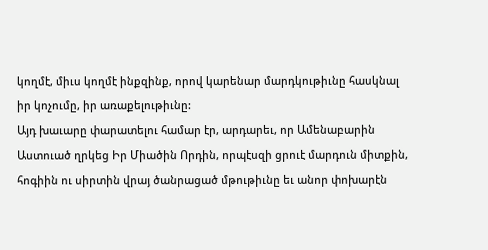կողմէ, միւս կողմէ ինքզինք, որով կարենար մարդկութիւնը հասկնալ իր կոչումը, իր առաքելութիւնը:
Այդ խաւարը փարատելու համար էր, արդարեւ, որ Ամենաբարին Աստուած ղրկեց Իր Միածին Որդին, որպէսզի ցրուէ մարդուն միտքին, հոգիին ու սիրտին վրայ ծանրացած մթութիւնը եւ անոր փոխարէն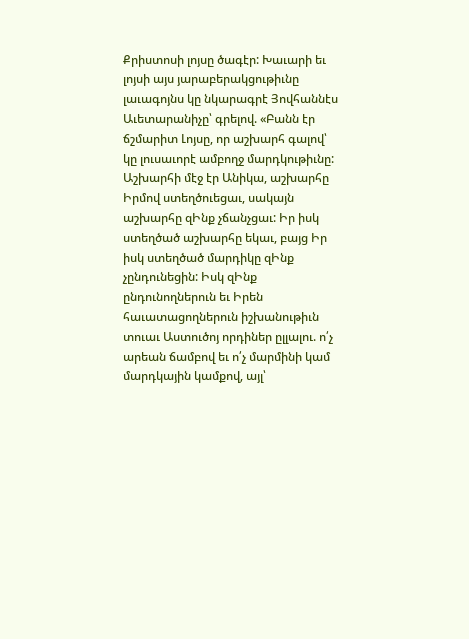Քրիստոսի լոյսը ծագէր: Խաւարի եւ լոյսի այս յարաբերակցութիւնը լաւագոյնս կը նկարագրէ Յովհաննէս Աւետարանիչը՝ գրելով. «Բանն էր ճշմարիտ Լոյսը, որ աշխարհ գալով՝ կը լուսաւորէ ամբողջ մարդկութիւնը: Աշխարհի մէջ էր Անիկա, աշխարհը Իրմով ստեղծուեցաւ, սակայն աշխարհը զԻնք չճանչցաւ: Իր իսկ ստեղծած աշխարհը եկաւ, բայց Իր իսկ ստեղծած մարդիկը զԻնք չընդունեցին: Իսկ զԻնք ընդունողներուն եւ Իրեն հաւատացողներուն իշխանութիւն տուաւ Աստուծոյ որդիներ ըլլալու. ո՛չ արեան ճամբով եւ ո՛չ մարմինի կամ մարդկային կամքով, այլ՝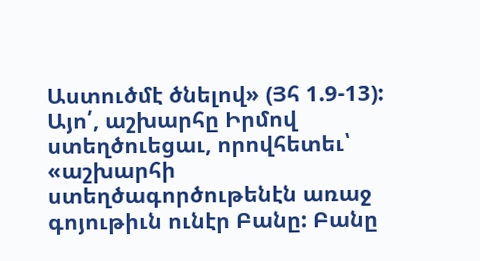Աստուծմէ ծնելով» (Յհ 1.9-13):
Այո՛, աշխարհը Իրմով ստեղծուեցաւ, որովհետեւ՝ «աշխարհի ստեղծագործութենէն առաջ գոյութիւն ունէր Բանը: Բանը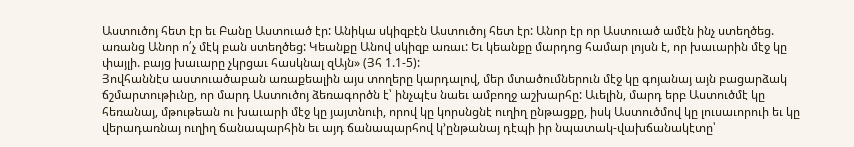Աստուծոյ հետ էր եւ Բանը Աստուած էր: Անիկա սկիզբէն Աստուծոյ հետ էր: Անոր էր որ Աստուած ամէն ինչ ստեղծեց. առանց Անոր ո՛չ մէկ բան ստեղծեց: Կեանքը Անով սկիզբ առաւ: Եւ կեանքը մարդոց համար լոյսն է, որ խաւարին մէջ կը փայլի. բայց խաւարը չկրցաւ հասկնալ զԱյն» (Յհ 1.1-5):
Յովհաննէս աստուածաբան առաքեալին այս տողերը կարդալով, մեր մտածումներուն մէջ կը գոյանայ այն բացարձակ ճշմարտութիւնը, որ մարդ Աստուծոյ ձեռագործն է՝ ինչպէս նաեւ ամբողջ աշխարհը: Աւելին, մարդ երբ Աստուծմէ կը հեռանայ, մթութեան ու խաւարի մէջ կը յայտնուի, որով կը կորսնցնէ ուղիղ ընթացքը, իսկ Աստուծմով կը լուսաւորուի եւ կը վերադառնայ ուղիղ ճանապարհին եւ այդ ճանապարհով կ՚ընթանայ դէպի իր նպատակ-վախճանակէտը՝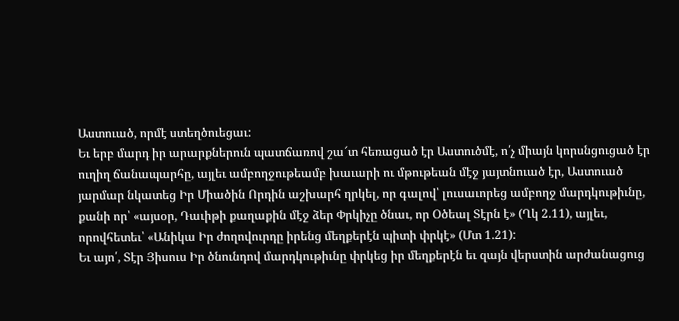Աստուած, որմէ ստեղծուեցաւ:
Եւ երբ մարդ իր արարքներուն պատճառով շա՜տ հեռացած էր Աստուծմէ, ո՛չ միայն կորսնցուցած էր ուղիղ ճանապարհը, այլեւ ամբողջութեամբ խաւարի ու մթութեան մէջ յայտնուած էր, Աստուած յարմար նկատեց Իր Միածին Որդին աշխարհ ղրկել, որ գալով՝ լուսաւորեց ամբողջ մարդկութիւնը, քանի որ՝ «այսօր, Դաւիթի քաղաքին մէջ ձեր Փրկիչը ծնաւ, որ Օծեալ Տէրն է» (Ղկ 2.11), այլեւ, որովհետեւ՝ «Անիկա Իր ժողովուրդը իրենց մեղքերէն պիտի փրկէ» (Մտ 1.21):
Եւ այո՛, Տէր Յիսուս Իր ծնունդով մարդկութիւնը փրկեց իր մեղքերէն եւ զայն վերստին արժանացուց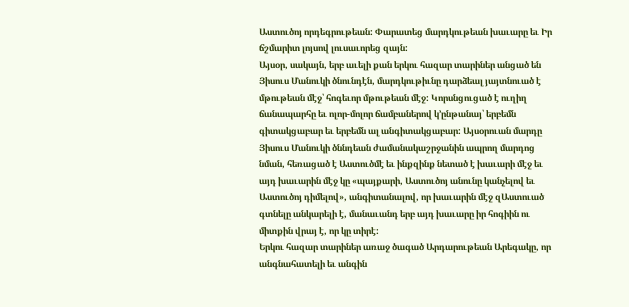Աստուծոյ որդեգրութեան: Փարատեց մարդկութեան խաւարը եւ Իր ճշմարիտ լոյսով լուսաւորեց զայն:
Այսօր, սակայն, երբ աւելի քան երկու հազար տարիներ անցած են Յիսուս Մանուկի ծնունդէն, մարդկութիւնը դարձեալ յայտնուած է մթութեան մէջ՝ հոգեւոր մթութեան մէջ: Կորսնցուցած է ուղիղ ճանապարհը եւ ոլոր-մոլոր ճամբաներով կ՚ընթանայ՝ երբեմն գիտակցաբար եւ երբեմն ալ անգիտակցաբար: Այսօրուան մարդը Յիսուս Մանուկի ծննդեան ժամանակաշրջանին ապրող մարդոց նման, հեռացած է Աստուծմէ եւ ինքզինք նետած է խաւարի մէջ եւ այդ խաւարին մէջ կը «պայքարի, Աստուծոյ անունը կանչելով եւ Աստուծոյ դիմելով», անգիտանալով, որ խաւարին մէջ զԱստուած գտնելը անկարելի է, մանաւանդ երբ այդ խաւարը իր հոգիին ու միտքին վրայ է, որ կը տիրէ:
Երկու հազար տարիներ առաջ ծագած Արդարութեան Արեգակը, որ անգնահատելի եւ անգին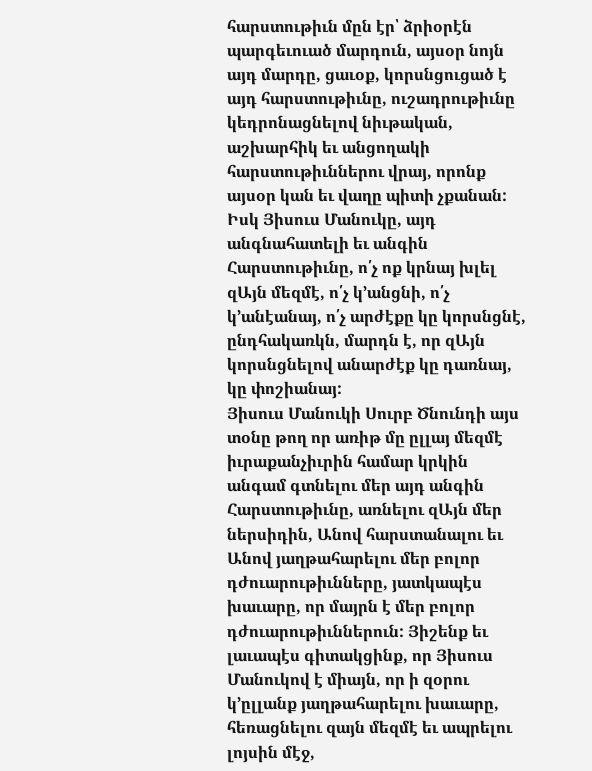հարստութիւն մըն էր՝ ձրիօրէն պարգեւուած մարդուն, այսօր նոյն այդ մարդը, ցաւօք, կորսնցուցած է այդ հարստութիւնը, ուշադրութիւնը կեդրոնացնելով նիւթական, աշխարհիկ եւ անցողակի հարստութիւններու վրայ, որոնք այսօր կան եւ վաղը պիտի չքանան: Իսկ Յիսուս Մանուկը, այդ անգնահատելի եւ անգին Հարստութիւնը, ո՛չ ոք կրնայ խլել զԱյն մեզմէ, ո՛չ կ՚անցնի, ո՛չ կ՚անէանայ, ո՛չ արժէքը կը կորսնցնէ, ընդհակառկն, մարդն է, որ զԱյն կորսնցնելով անարժէք կը դառնայ, կը փոշիանայ:
Յիսուս Մանուկի Սուրբ Ծնունդի այս տօնը թող որ առիթ մը ըլլայ մեզմէ իւրաքանչիւրին համար կրկին անգամ գտնելու մեր այդ անգին Հարստութիւնը, առնելու զԱյն մեր ներսիդին, Անով հարստանալու եւ Անով յաղթահարելու մեր բոլոր դժուարութիւնները, յատկապէս խաւարը, որ մայրն է մեր բոլոր դժուարութիւններուն: Յիշենք եւ լաւապէս գիտակցինք, որ Յիսուս Մանուկով է միայն, որ ի զօրու կ՚ըլլանք յաղթահարելու խաւարը, հեռացնելու զայն մեզմէ եւ ապրելու լոյսին մէջ,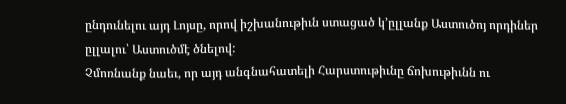ընդունելու այդ Լոյսը, որով իշխանութիւն ստացած կ՚ըլլանք Աստուծոյ որդիներ ըլլալու՝ Աստուծմէ ծնելով:
Չմոռնանք նաեւ, որ այդ անգնահատելի Հարստութիւնը ճոխութիւնն ու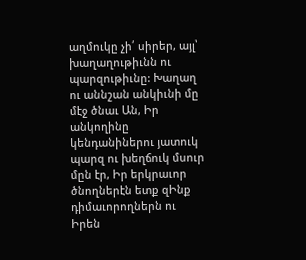աղմուկը չի՛ սիրեր, այլ՝ խաղաղութիւնն ու պարզութիւնը: Խաղաղ ու աննշան անկիւնի մը մէջ ծնաւ Ան, Իր անկողինը կենդանիներու յատուկ պարզ ու խեղճուկ մսուր մըն էր, Իր երկրաւոր ծնողներէն ետք զԻնք դիմաւորողներն ու Իրեն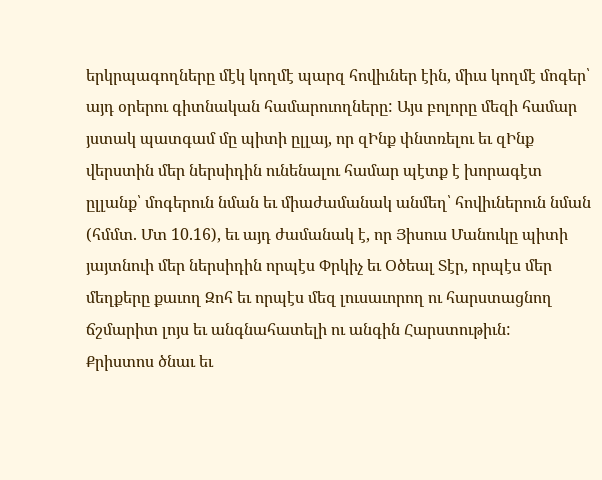երկրպագողները մէկ կողմէ պարզ հովիւներ էին, միւս կողմէ մոգեր՝ այդ օրերու գիտնական համարուողները: Այս բոլորը մեզի համար յստակ պատգամ մը պիտի ըլլայ, որ զԻնք փնտռելու եւ զԻնք վերստին մեր ներսիդին ունենալու համար պէտք է խորագէտ ըլլանք՝ մոգերուն նման եւ միաժամանակ անմեղ՝ հովիւներուն նման (հմմտ. Մտ 10.16), եւ այդ ժամանակ է, որ Յիսուս Մանուկը պիտի յայտնուի մեր ներսիդին որպէս Փրկիչ եւ Օծեալ Տէր, որպէս մեր մեղքերը քաւող Զոհ եւ որպէս մեզ լուսաւորող ու հարստացնող ճշմարիտ լոյս եւ անգնահատելի ու անգին Հարստութիւն:
Քրիստոս ծնաւ եւ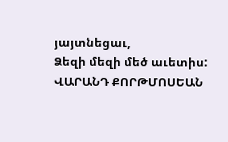յայտնեցաւ,
Ձեզի մեզի մեծ աւետիս:
ՎԱՐԱՆԴ ՔՈՐԹՄՈՍԵԱՆ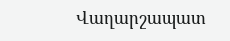Վաղարշապատ